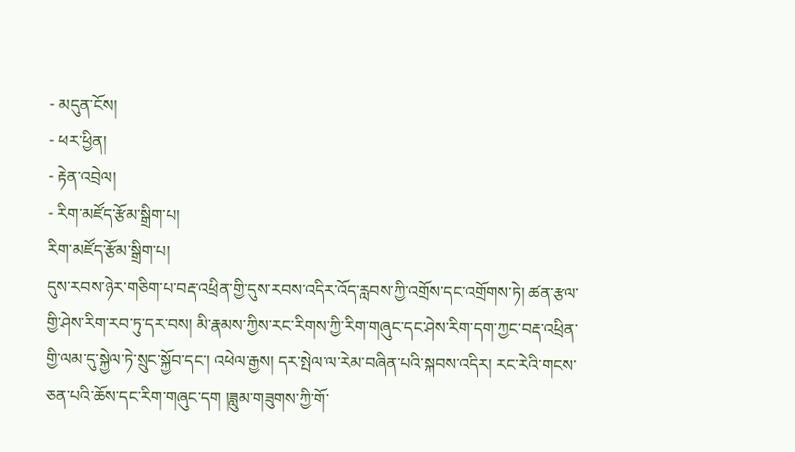- མདུན་ངོས།
- ཕར་ཕྱིན།
- རྟེན་འབྲེལ།
- རིག་མཛོད་རྩོམ་སྒྲིག་པ།
རིག་མཛོད་རྩོམ་སྒྲིག་པ།
དུས་རབས་ཉེར་གཅིག་པ་བརྡ་འཕྲིན་གྱི་དུས་རབས་འདིར་འོད་རླབས་ཀྱི་འགྲོས་དང་འགྲོགས་ཏེ། ཚན་རྩལ་གྱི་ཤེས་རིག་རབ་ཏུ་དར་བས། མི་རྣམས་ཀྱིས་རང་རིགས་ཀྱི་རིག་གཞུང་དང་ཤེས་རིག་དག་ཀྱང་བརྡ་འཕྲིན་གྱི་ལམ་དུ་སྐྱེལ་ཏེ་སྲུང་སྐྱོབ་དང་། འཕེལ་རྒྱས། དར་སྤེལ་ལ་རེམ་བཞིན་པའི་སྐབས་འདིར། རང་རེའི་གངས་ཅན་པའི་ཆོས་དང་རིག་གཞུང་དག །ཟླུམ་གཟུགས་ཀྱི་གོ་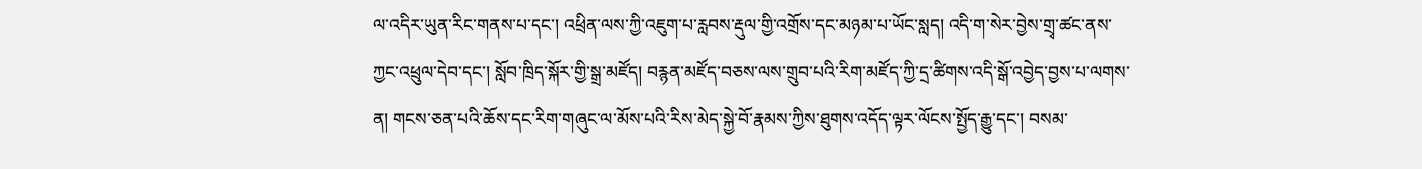ལ་འདིར་ཡུན་རིང་གནས་པ་དང་། འཕྲིན་ལས་ཀྱི་འཇུག་པ་རླབས་རྡུལ་གྱི་འགྲོས་དང་མཉམ་པ་ཡོང་སླད། འདི་ག་སེར་བྱེས་གྲྭ་ཚང་ནས་ཀྱང་འཕྲུལ་དེབ་དང་། སློབ་ཁྲིད་སྐོར་གྱི་སྒྲ་མཛོད། བརྙན་མཛོད་བཅས་ལས་གྲུབ་པའི་རིག་མཛོད་ཀྱི་དྲ་ཚིགས་འདི་སྒོ་འབྱེད་བྱས་པ་ལགས་ན། གངས་ཅན་པའི་ཆོས་དང་རིག་གཞུང་ལ་མོས་པའི་རིས་མེད་སྐྱེ་བོ་རྣམས་ཀྱིས་ཐུགས་འདོད་ལྟར་ལོངས་སྤྱོད་རྒྱུ་དང་། བསམ་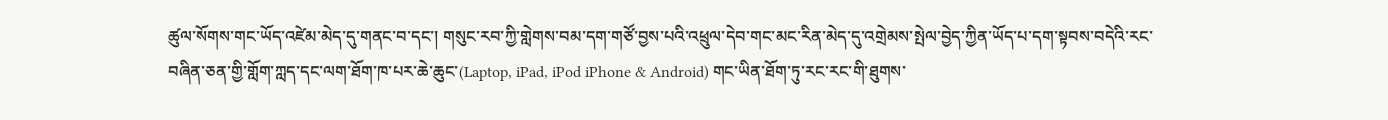ཚུལ་སོགས་གང་ཡོད་འཛེམ་མེད་དུ་གནང་བ་དང་། གསུང་རབ་ཀྱི་གླེགས་བམ་དག་གཙོ་བྱས་པའི་འཕྲུལ་དེབ་གང་མང་རིན་མེད་དུ་འགྲེམས་སྤེལ་བྱེད་ཀྱིན་ཡོད་པ་དག་སྟབས་བདེའི་རང་བཞིན་ཅན་གྱི་གློག་ཀླད་དང་ལག་ཐོག་ཁ་པར་ཆེ་ཆུང་(Laptop, iPad, iPod iPhone & Android) གང་ཡིན་ཐོག་ཏུ་རང་རང་གི་ཐུགས་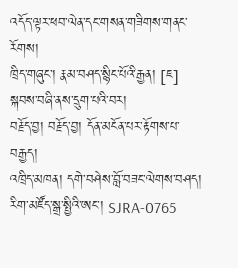འདོད་ལྟར་ཕབ་ལེན་དང་གསན་གཟིགས་གནང་རོགས།
ཁྲིད་གཞུང་། རྣམ་བཤད་སྙིང་པོའི་རྒྱན། [ཇ] སྐབས་བཞི་ནས་དྲུག་པའི་བར།
བརྗོད་བྱ། བརྗོད་བྱ། དོན་མངོན་པར་རྟོགས་པ་བརྒྱད།
འཁྲིད་མཁན། དགེ་བཤེས་བློ་བཟང་ལེགས་བཤད།
རིག་མཛོད་སྒྲ་སྤྱིའི་ཨང་། SJRA-0765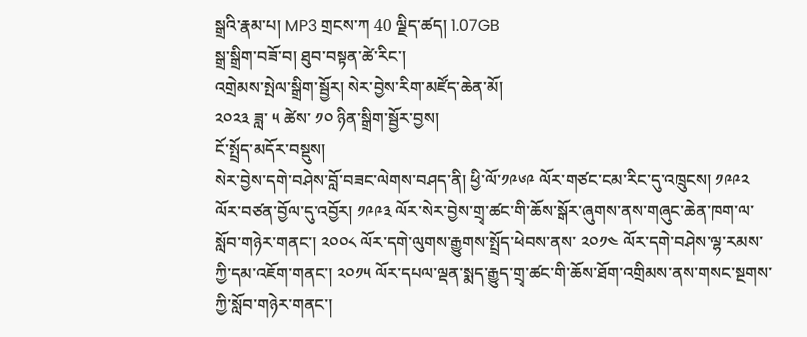སྒྲའི་རྣམ་པ། MP3 གྲངས་ཀ 40 ལྗིད་ཚད། 1.07GB
སྒྲ་སྒྲིག་བཟོ་བ། ཐུབ་བསྟན་ཚེ་རིང་།
འགྲེམས་སྤེལ་སྒྲིག་སྦྱོར། སེར་བྱེས་རིག་མཛོད་ཆེན་མོ།
༢༠༢༣ ཟླ་ ༥ ཚེས་ ༡༠ ཉིན་སྒྲིག་སྦྱོར་བྱས།
ངོ་སྤྲོད་མདོར་བསྡུས།
སེར་བྱེས་དགེ་བཤེས་བློ་བཟང་ལེགས་བཤད་ནི། ཕྱི་ལོ་༡༩༦༩ ལོར་གཙང་ངམ་རིང་དུ་འཁྲུངས། ༡༩༩༢ ལོར་བཙན་བྱོལ་དུ་འབྱོར། ༡༩༩༣ ལོར་སེར་བྱེས་གྲྭ་ཚང་གི་ཆོས་སྒོར་ཞུགས་ནས་གཞུང་ཆེན་ཁག་ལ་སློབ་གཉེར་གནང་། ༢༠༠༨ ལོར་དགེ་ལུགས་རྒྱུགས་སྤྲོད་ཕེབས་ནས་ ༢༠༡༤ ལོར་དགེ་བཤེས་ལྷ་རམས་ཀྱི་དམ་འཇོག་གནང་། ༢༠༡༥ ལོར་དཔལ་ལྡན་སྨད་རྒྱུད་གྲྭ་ཚང་གི་ཆོས་ཐོག་འགྲིམས་ནས་གསང་སྔགས་ཀྱི་སློབ་གཉེར་གནང་།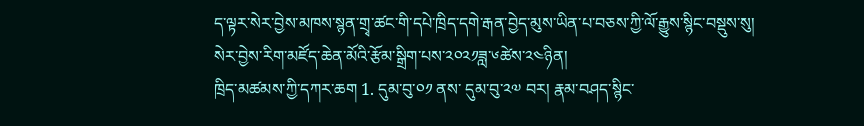ད་ལྟར་སེར་བྱེས་མཁས་སྙན་གྲྭ་ཚང་གི་དཔེ་ཁྲིད་དགེ་རྒན་བྱེད་མུས་ཡིན་པ་བཅས་ཀྱི་ལོ་རྒྱུས་སྙིང་བསྡུས་སུ།
སེར་བྱེས་རིག་མཛོད་ཆེན་མོའི་རྩོམ་སྒྲིག་པས་༢༠༢༡ཟླ་༦ཚེས་༢༤ཉིན།
ཁྲིད་མཚམས་ཀྱི་དཀར་ཆག 1. དུམ་བུ་༠༡ ནས་ དུམ་བུ་༢༧ བར། རྣམ་བཤད་སྙིང་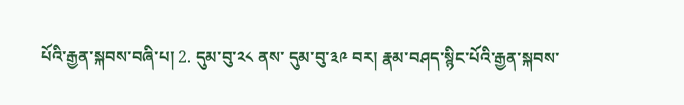པོའི་རྒྱན་སྐབས་བཞི་པ། 2. དུམ་བུ་༢༨ ནས་ དུམ་བུ་༣༩ བར། རྣམ་བཤད་སྙིང་པོའི་རྒྱན་སྐབས་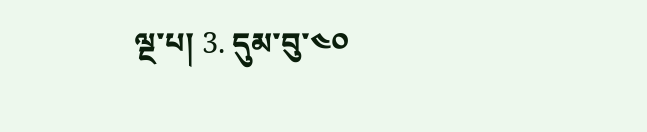ལྔ་པ། 3. དུམ་བུ་༤༠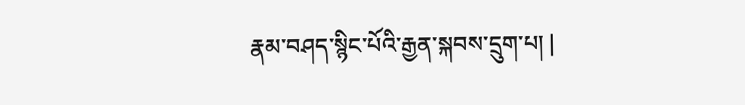རྣམ་བཤད་སྙིང་པོའི་རྒྱན་སྐབས་དྲུག་པ། |